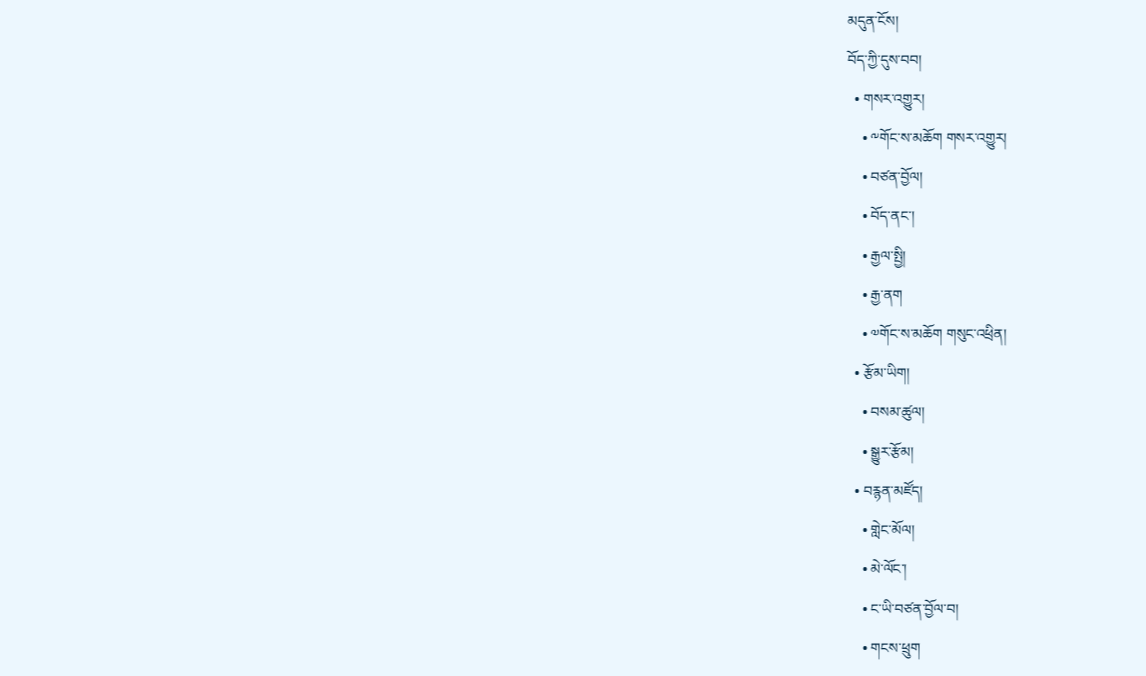མདུན་ངོས།
བོད་ཀྱི་དུས་བབ།
  • གསར་འགྱུར།
    • ༸གོང་ས་མཆོག གསར་འགྱུར།
    • བཙན་བྱོལ།
    • བོད་ནང་།
    • རྒྱལ་སྤྱི།
    • རྒྱ་ནག
    • ༧གོང་ས་མཆོག གསུང་འཕྲིན།
  • རྩོམ་ཡིག།
    • བསམ་ཚུལ།
    • སྒྱུར་རྩོམ།
  • བརྙན་མཛོད།
    • གླེང་མོལ།
    • མེ་ལོང་།
    • ང་ཡི་བཙན་བྱོལ་བ།
    • གངས་ཕྲུག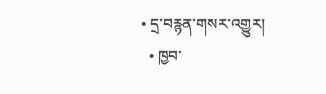• དྲ་བརྙན་གསར་འགྱུར།
  • ཁྱབ་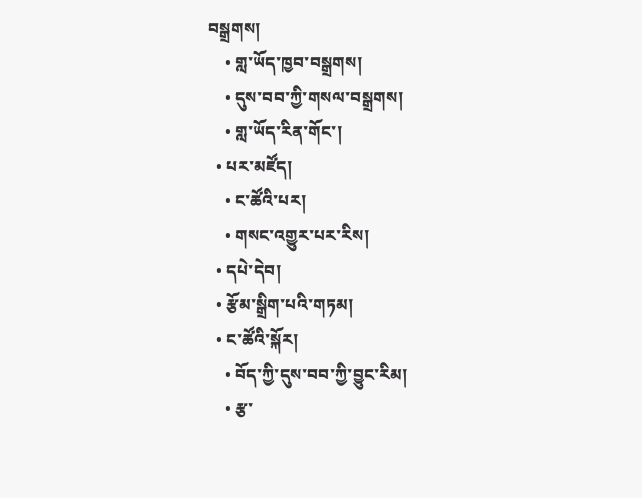བསྒྲགས།
    • གླ་ཡོད་ཁྱབ་བསྒྲགས།
    • དུས་བབ་ཀྱི་གསལ་བསྒྲགས།
    • གླ་ཡོད་རིན་གོང་།
  • པར་མཛོད།
    • ང་ཚོའི་པར།
    • གསང་འགྱུར་པར་རིས།
  • དཔེ་དེབ།
  • རྩོམ་སྒྲིག་པའི་གཏམ།
  • ང་ཚོའི་སྐོར།
    • བོད་ཀྱི་དུས་བབ་ཀྱི་བྱུང་རིམ།
    • རྩ་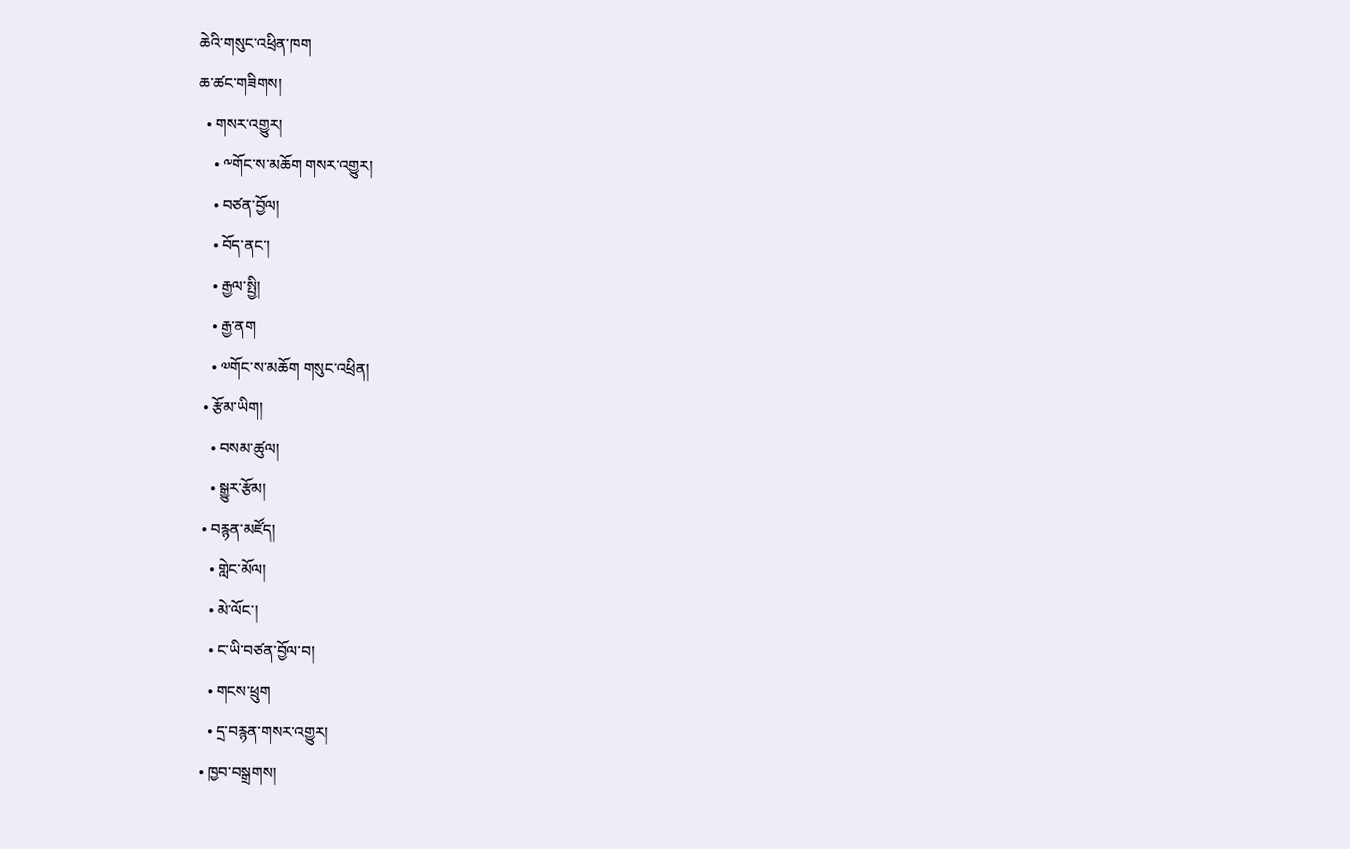ཆེའི་གསུང་འཕྲིན་ཁག
ཆ་ཚང་གཟིགས།
  • གསར་འགྱུར།
    • ༸གོང་ས་མཆོག གསར་འགྱུར།
    • བཙན་བྱོལ།
    • བོད་ནང་།
    • རྒྱལ་སྤྱི།
    • རྒྱ་ནག
    • ༧གོང་ས་མཆོག གསུང་འཕྲིན།
  • རྩོམ་ཡིག།
    • བསམ་ཚུལ།
    • སྒྱུར་རྩོམ།
  • བརྙན་མཛོད།
    • གླེང་མོལ།
    • མེ་ལོང་།
    • ང་ཡི་བཙན་བྱོལ་བ།
    • གངས་ཕྲུག
    • དྲ་བརྙན་གསར་འགྱུར།
  • ཁྱབ་བསྒྲགས།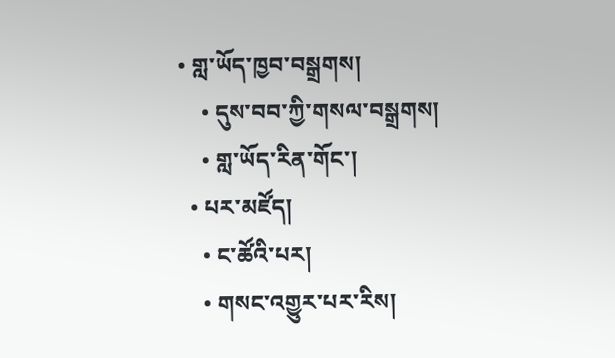• གླ་ཡོད་ཁྱབ་བསྒྲགས།
    • དུས་བབ་ཀྱི་གསལ་བསྒྲགས།
    • གླ་ཡོད་རིན་གོང་།
  • པར་མཛོད།
    • ང་ཚོའི་པར།
    • གསང་འགྱུར་པར་རིས།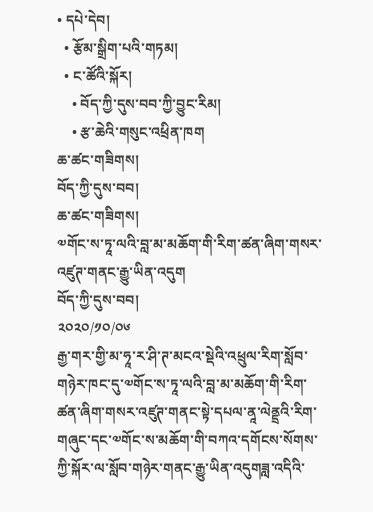• དཔེ་དེབ།
  • རྩོམ་སྒྲིག་པའི་གཏམ།
  • ང་ཚོའི་སྐོར།
    • བོད་ཀྱི་དུས་བབ་ཀྱི་བྱུང་རིམ།
    • རྩ་ཆེའི་གསུང་འཕྲིན་ཁག
ཆ་ཚང་གཟིགས།
བོད་ཀྱི་དུས་བབ།
ཆ་ཚང་གཟིགས།
༧གོང་ས་ཏཱ་ལའི་བླ་མ་མཆོག་གི་རིག་ཚན་ཞིག་གསར་འཛུཊ་གནང་རྒྱུ་ཡིན་འདུག
བོད་ཀྱི་དུས་བབ།
༢༠༢༠/༡༠/༠༦
རྒྱ་གར་གྱི་མ་ཧཱ་ར་ཤི་ཊ་མངའ་སྡེའི་འཕྲུལ་རིག་སློབ་གཉེར་ཁང་དུ་༧གོང་ས་ཏཱ་ལའི་བླ་མ་མཆོག་གི་རིག་ཚན་ཞིག་གསར་འཛུཊ་གནང་སྟེ་དཔལ་ནཱ་ལེནྡྲའི་རིག་གཞུང་དང་༧གོང་ས་མཆོག་གི་བཀའ་དགོངས་སོགས་ཀྱི་སྐོར་ལ་སློབ་གཉེར་གནང་རྒྱུ་ཡིན་འདུགཟླ་འདིའི་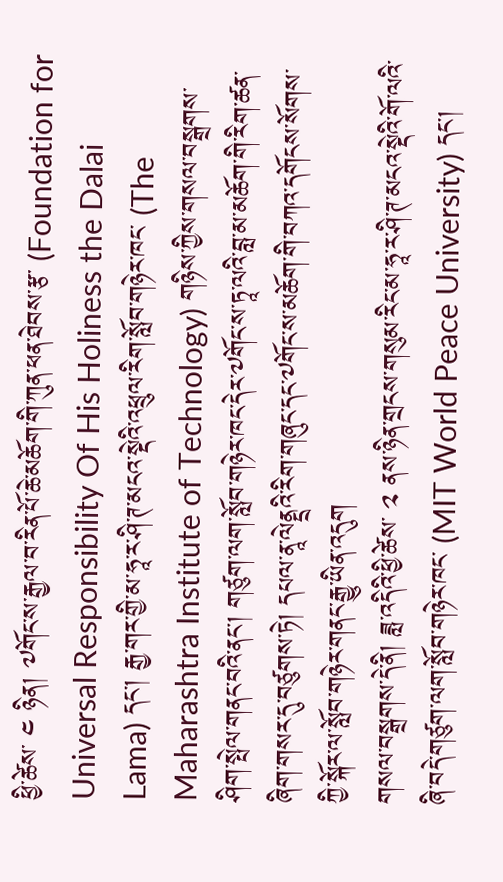ཕྱི་ཚེས་ ༤ ཉིན། ༧གོང་ས་རྒྱལ་བ་རིན་པོ་ཆེ་མཆོག་གི་ཀུན་ཕན་ཐེབས་རྩ་ (Foundation for Universal Responsibility Of His Holiness the Dalai Lama) དང་། རྒྱ་གར་གྱི་མ་ཧཱ་ར་ཤི་ཊ་མངའ་སྡེའི་འཕྲུལ་རིག་སློབ་གཉེར་ཁང་ (The Maharashtra Institute of Technology) གཉིས་ཀྱིས་གསལ་བསྒྲགས་ཤིག་སྤེལ་གནང་བའི་ནང་། གཙུག་ལག་སློབ་གཉེར་ཁང་དེར་༧གོང་ས་ཏཱ་ལའི་བླ་མ་མཆོག་གི་རིག་ཚན་ཞིག་གསར་དུ་བཙུགས་ཏེ། དཔལ་ནཱ་ལེནྡྲའི་རིག་གཞུང་དང་༧གོང་ས་མཆོག་གི་བཀའ་དགོངས་སོགས་ཀྱི་སྐོར་ལ་སློབ་གཉེར་གནང་རྒྱུ་ཡིན་འདུག
གསལ་བསྒྲགས་དེ་ནི། ཟླ་འདིའི་ཕྱི་ཚེས་ ༢ ནས་ཉིན་གྲངས་གསུམ་རིང་མ་ཧཱ་ར་ཤི་ཊ་མངའ་སྡེའི་གོ་ལའི་ཞི་བདེ་གཙུག་ལག་སློབ་གཉེར་ཁང་ (MIT World Peace University) དང་།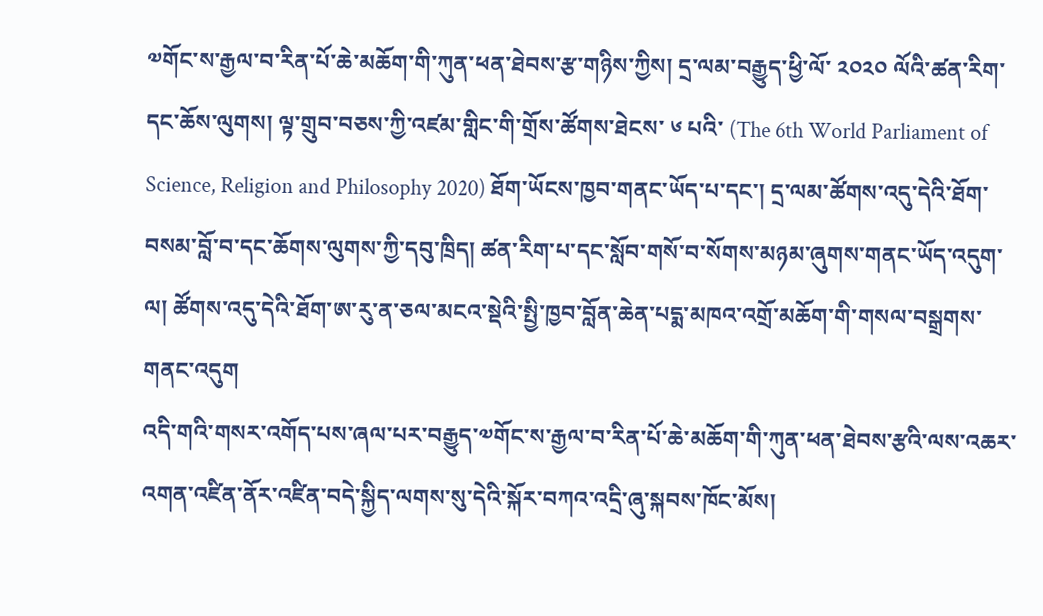༧གོང་ས་རྒྱལ་བ་རིན་པོ་ཆེ་མཆོག་གི་ཀུན་ཕན་ཐེབས་རྩ་གཉིས་ཀྱིས། དྲ་ལམ་བརྒྱུད་ཕྱི་ལོ་ ༢༠༢༠ ལོའི་ཚན་རིག་དང་ཆོས་ལུགས། ལྟ་གྲུབ་བཅས་ཀྱི་འཛམ་གླིང་གི་གྲོས་ཚོགས་ཐེངས་ ༦ པའི་ (The 6th World Parliament of Science, Religion and Philosophy 2020) ཐོག་ཡོངས་ཁྱབ་གནང་ཡོད་པ་དང་། དྲ་ལམ་ཚོགས་འདུ་དེའི་ཐོག་བསམ་བློ་བ་དང་ཆོགས་ལུགས་ཀྱི་དབུ་ཁྲིད། ཚན་རིག་པ་དང་སློབ་གསོ་བ་སོགས་མཉམ་ཞུགས་གནང་ཡོད་འདུག་ལ། ཚོགས་འདུ་དེའི་ཐོག་ཨ་རུ་ན་ཅལ་མངའ་སྡེའི་སྤྱི་ཁྱབ་བློན་ཆེན་པདྨ་མཁའ་འགྲོ་མཆོག་གི་གསལ་བསྒྲགས་གནང་འདུག
འདི་གའི་གསར་འགོད་པས་ཞལ་པར་བརྒྱུད་༧གོང་ས་རྒྱལ་བ་རིན་པོ་ཆེ་མཆོག་གི་ཀུན་ཕན་ཐེབས་རྩའི་ལས་འཆར་འགན་འཛིན་ནོར་འཛིན་བདེ་སྐྱིད་ལགས་སུ་དེའི་སྐོར་བཀའ་འདྲི་ཞུ་སྐབས་ཁོང་མོས།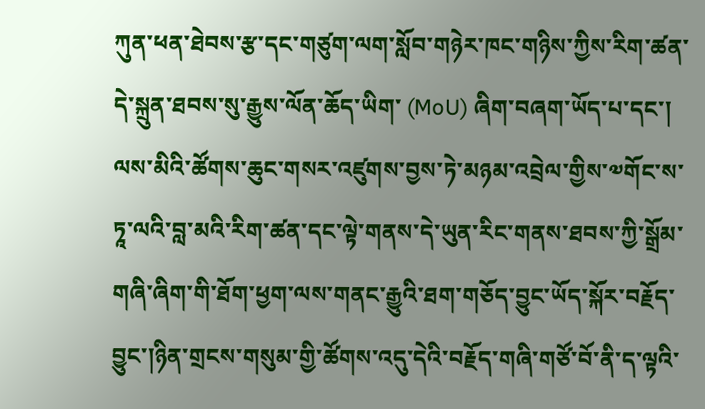ཀུན་ཕན་ཐེབས་རྩ་དང་གཙུག་ལག་སློབ་གཉེར་ཁང་གཉིས་ཀྱིས་རིག་ཚན་དེ་སྐྲུན་ཐབས་སུ་རྒྱུས་ལོན་ཆོད་ཡིག་ (MoU) ཞིག་བཞག་ཡོད་པ་དང་། ལས་མིའི་ཚོགས་ཆུང་གསར་འཛུགས་བྱས་ཏེ་མཉམ་འབྲེལ་གྱིས་༧གོང་ས་ཏཱ་ལའི་བླ་མའི་རིག་ཚན་དང་ལྟེ་གནས་དེ་ཡུན་རིང་གནས་ཐབས་ཀྱི་སྒྲོམ་གཞི་ཞིག་གི་ཐོག་ཕྱག་ལས་གནང་རྒྱུའི་ཐག་གཅོད་བྱུང་ཡོད་སྐོར་བརྗོད་བྱུང་།ཉིན་གྲངས་གསུམ་གྱི་ཚོགས་འདུ་དེའི་བརྗོད་གཞི་གཙོ་བོ་ནི་ད་ལྟའི་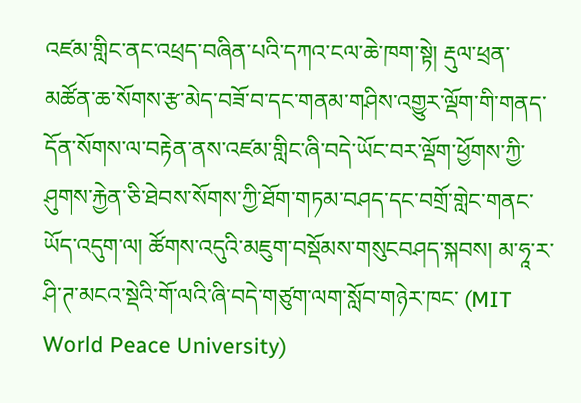འཛམ་གླིང་ནང་འཕྲད་བཞིན་པའི་དཀའ་ངལ་ཆེ་ཁག་སྟེ། རྡུལ་ཕྲན་མཚོན་ཆ་སོགས་རྩ་མེད་བཟོ་བ་དང་གནམ་གཤིས་འགྱུར་ལྡོག་གི་གནད་དོན་སོགས་ལ་བརྟེན་ནས་འཛམ་གླིང་ཞི་བདེ་ཡོང་བར་ལྡོག་ཕྱོགས་ཀྱི་ཤུགས་རྐྱེན་ཅི་ཐེབས་སོགས་ཀྱི་ཐོག་གཏམ་བཤད་དང་བགྲོ་གླེང་གནང་ཡོད་འདུག་ལ། ཚོགས་འདུའི་མཇུག་བསྡོམས་གསུངབཤད་སྐབས། མ་ཧཱ་ར་ཤི་ཊ་མངའ་སྡེའི་གོ་ལའི་ཞི་བདེ་གཙུག་ལག་སློབ་གཉེར་ཁང་ (MIT World Peace University)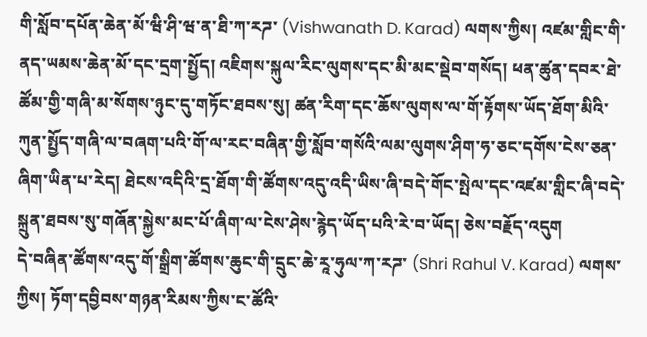གི་སློབ་དཔོན་ཆེན་མོ་ཝི་ཤི་ཝ་ན་ཐི་ཀ་རཌ་ (Vishwanath D. Karad) ལགས་ཀྱིས། འཛམ་གླིང་གི་ནད་ཡམས་ཆེན་མོ་དང་དྲག་སྤྱོད། འཇིགས་སྐུལ་རིང་ལུགས་དང་མི་མང་སྡེབ་གསོད། ཕན་ཚུན་དབར་ཐེ་ཚོམ་གྱི་གཞི་མ་སོགས་ཉུང་དུ་གཏོང་ཐབས་སུ། ཚན་རིག་དང་ཆོས་ལུགས་ལ་གོ་རྟོགས་ཡོད་ཐོག་མིའི་ཀུན་སྤྱོད་གཞི་ལ་བཞག་པའི་གོ་ལ་རང་བཞིན་གྱི་སློབ་གསོའི་ལམ་ལུགས་ཤིག་ཧ་ཅང་དགོས་ངེས་ཅན་ཞིག་ཡིན་པ་རེད། ཐེངས་འདིའི་དྲ་ཐོག་གི་ཚོགས་འདུ་འདི་ཡིས་ཞི་བདེ་གོང་སྤེལ་དང་འཛམ་གླིང་ཞི་བདེ་སྐྲུན་ཐབས་སུ་གཞོན་སྐྱེས་མང་པོ་ཞིག་ལ་ངེས་ཤེས་རྙེད་ཡོད་པའི་རེ་བ་ཡོད། ཅེས་བརྗོད་འདུག
དེ་བཞིན་ཚོགས་འདུ་གོ་སྒྲིག་ཚོགས་ཆུང་གི་དྲུང་ཆེ་རཱ་ཧུལ་ཀ་རཌ་ (Shri Rahul V. Karad) ལགས་ཀྱིས། ཏོག་དབྱིབས་གཉན་རིམས་ཀྱིས་ང་ཚོའི་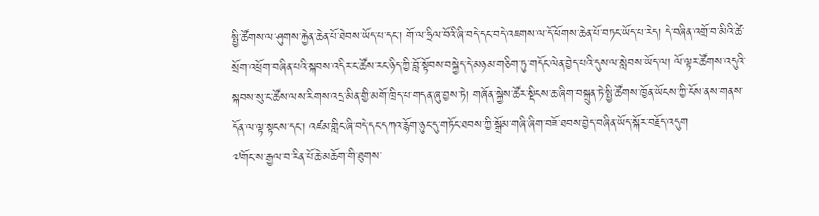སྤྱི་ཚོགས་ལ་ཤུགས་རྐྱེན་ཆེན་པོ་ཐེབས་ཡོད་པ་དང་། གོ་ལ་ཧྲིལ་བོའི་ཞི་བདེ་དང་བདེ་འཇགས་ལ་དོ་ཕོགས་ཆེན་པོ་བཏང་ཡོད་པ་རེད། དེ་བཞིན་འགྲོ་བ་མིའི་ཚེ་སྲོག་འཕྲོག་བཞིན་པའི་སྐབས་འདིར་ང་ཚོས་རང་ཉིད་ཀྱི་བློ་སྟོབས་བསྐྱེད་དེ་མཉམ་གཅིག་ཏུ་གདོང་ལེན་བྱེད་པའི་དུས་ལ་སླེབས་ཡོད་ལ། ལོ་ལྟར་ཚོགས་འདུའི་སྐབས་སུ་ང་ཚོས་ལས་རིགས་འདྲ་མིན་གྱི་མགོ་ཁྲིད་པ་གདན་ཞུ་བྱས་ཏེ། གཞོན་སྐྱེས་ཚོར་སྡིངས་ཆ་ཞིག་བསྐྲུན་ཏེ་སྤྱི་ཚོགས་ཁྱོན་ཡོངས་ཀྱི་ངོས་ནས་གནས་དོན་ལ་ལྟ་སྟངས་དང་། འཛམ་གླིང་ཞི་བདེ་དང་དཀའ་རྙོག་ཉུང་དུ་གཏོང་ཐབས་ཀྱི་སྒྲོམ་གཞི་ཞིག་བཟོ་ཐབས་བྱེད་བཞིན་ཡོད་སྐོར་བརྗོད་འདུག
༧གོང་ས་རྒྱལ་བ་རིན་པོ་ཆེ་མཆོག་གི་ཐུགས་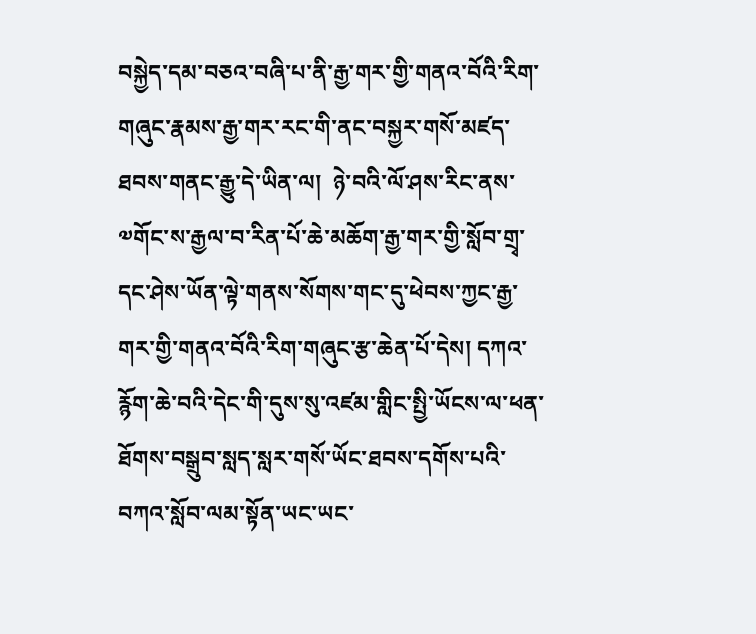བསྐྱེད་དམ་བཅའ་བཞི་པ་ནི་རྒྱ་གར་གྱི་གནའ་བོའི་རིག་གཞུང་རྣམས་རྒྱ་གར་རང་གི་ནང་བསྐྱར་གསོ་མཛད་ཐབས་གནང་རྒྱུ་དེ་ཡིན་ལ།  ཉེ་བའི་ལོ་ཤས་རིང་ནས་༧གོང་ས་རྒྱལ་བ་རིན་པོ་ཆེ་མཆོག་རྒྱ་གར་གྱི་སློབ་གྲྭ་དང་ཤེས་ཡོན་ལྟེ་གནས་སོགས་གང་དུ་ཕེབས་ཀྱང་རྒྱ་གར་གྱི་གནའ་བོའི་རིག་གཞུང་རྩ་ཆེན་པོ་དེས། དཀའ་རྙོག་ཆེ་བའི་དེང་གི་དུས་སུ་འཛམ་གླིང་སྤྱི་ཡོངས་ལ་ཕན་ཐོགས་བསྒྲུབ་སླད་སླར་གསོ་ཡོང་ཐབས་དགོས་པའི་བཀའ་སློབ་ལམ་སྟོན་ཡང་ཡང་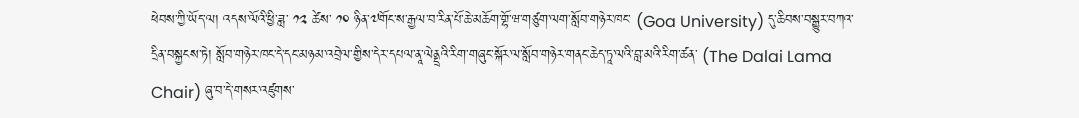ཕེབས་ཀྱི་ཡོད་ལ། འདས་ལོའི་ཕྱི་ཟླ་ ༡༢ ཚེས་ ༡༠ ཉིན་༧གོང་ས་རྒྱལ་བ་རིན་པོ་ཆེ་མཆོག་གྷོ་ཝ་གཙུག་ལག་སློབ་གཉེར་ཁང་ (Goa University) དུ་ཆིབས་བསྒྱུར་བཀའ་དྲིན་བསྐྱངས་ཏེ། སློབ་གཉེར་ཁང་དེ་དང་མཉམ་འབྲེལ་གྱིས་དེར་དཔལ་ནཱ་ལེནྡྲའི་རིག་གཞུང་སྐོར་ལ་སློབ་གཉེར་གནང་ཆེད་ཏཱ་ལའི་བླ་མའི་རིག་ཚན་ (The Dalai Lama Chair) ཞུ་བ་དེ་གསར་འཛུགས་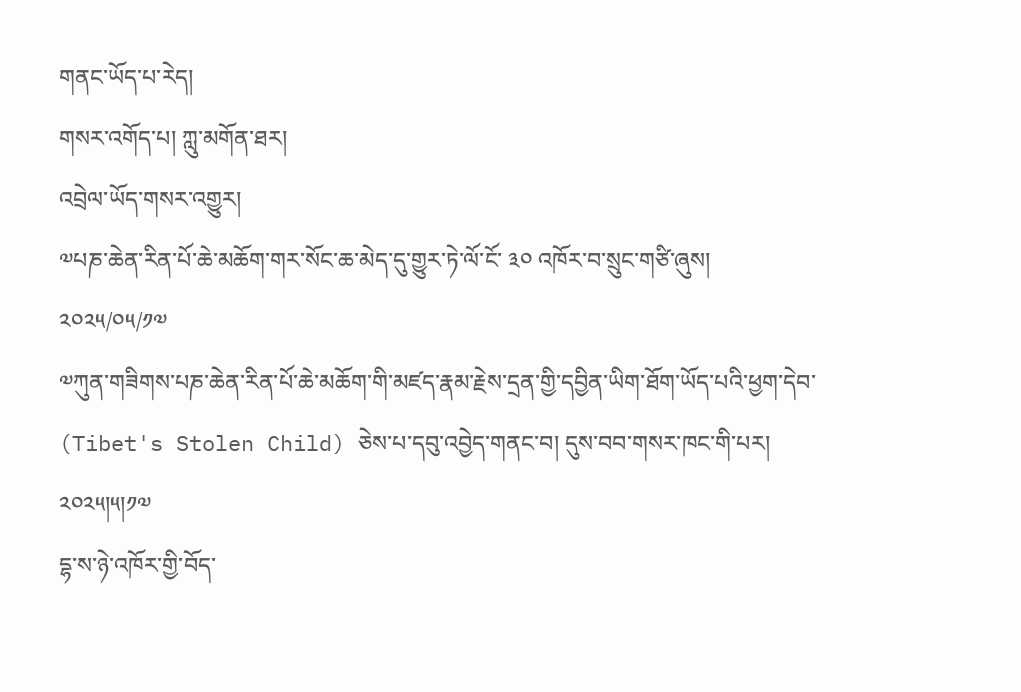གནང་ཡོད་པ་རེད།
གསར་འགོད་པ། ཀླུ་མགོན་ཐར།
འབྲེལ་ཡོད་གསར་འགྱུར།
༧པཎ་ཆེན་རིན་པོ་ཆེ་མཆོག་གར་སོང་ཆ་མེད་དུ་གྱུར་ཏེ་ལོ་ངོ་ ༣༠ འཁོར་བ་སྲུང་གཙི་ཞུས།
༢༠༢༥/༠༥/༡༧
༧ཀུན་གཟིགས་པཎ་ཆེན་རིན་པོ་ཆེ་མཆོག་གི་མཛད་རྣམ་རྗེས་དྲན་གྱི་དབྱིན་ཡིག་ཐོག་ཡོད་པའི་ཕྱག་དེབ་ (Tibet's Stolen Child) ཅེས་པ་དབུ་འབྱེད་གནང་བ། དུས་བབ་གསར་ཁང་གི་པར། ༢༠༢༥།༥།༡༧
དྷ་ས་ཉེ་འཁོར་གྱི་བོད་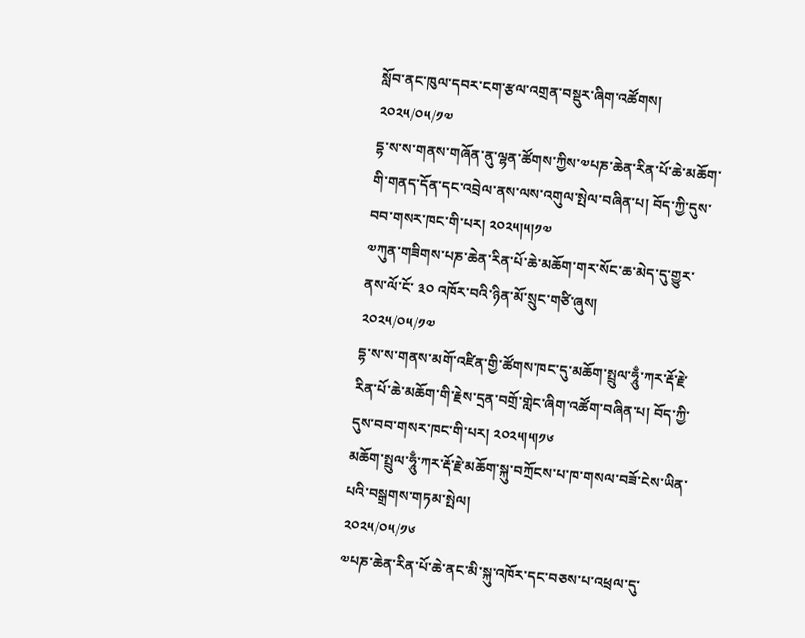སློབ་ནང་ཁུལ་དབར་ངག་རྩལ་འགྲན་བསྡུར་ཞིག་འཚོགས།
༢༠༢༥/༠༥/༡༧
དྷ་ས་ས་གནས་གཞོན་ནུ་ལྷན་ཚོགས་ཀྱིས་༧པཎ་ཆེན་རིན་པོ་ཆེ་མཆོག་གི་གནད་དོན་དང་འབྲེལ་ནས་ལས་འགུལ་སྤེལ་བཞིན་པ། བོད་ཀྱི་དུས་བབ་གསར་ཁང་གི་པར། ༢༠༢༥།༥།༡༧
༧ཀུན་གཟིགས་པཎ་ཆེན་རིན་པོ་ཆེ་མཆོག་གར་སོང་ཆ་མེད་དུ་གྱུར་ནས་ལོ་ངོ་ ༣༠ འཁོར་བའི་ཉིན་མོ་སྲུང་གཙི་ཞུས།
༢༠༢༥/༠༥/༡༧
དྷ་ས་ས་གནས་མགོ་འཛིན་གྱི་ཚོགས་ཁང་དུ་མཆོག་སྤྲུལ་ཧཱུྃ་ཀར་རྡོ་རྗེ་རིན་པོ་ཆེ་མཆོག་གི་རྗེས་དྲན་བགྲོ་གླེང་ཞིག་འཚོག་བཞིན་པ། བོད་ཀྱི་དུས་བབ་གསར་ཁང་གི་པར། ༢༠༢༥།༥།༡༦
མཆོག་སྤྲུལ་ཧཱུྃ་ཀར་རྡོ་རྗེ་མཆོག་སྐུ་བཀྲོངས་པ་ཁ་གསལ་བཟོ་ངེས་ཡིན་པའི་བསྒྲགས་གཏམ་སྤེལ།
༢༠༢༥/༠༥/༡༦
༧པཎ་ཆེན་རིན་པོ་ཆེ་ནང་མི་སྐུ་འཁོར་དང་བཅས་པ་འཕྲལ་དུ་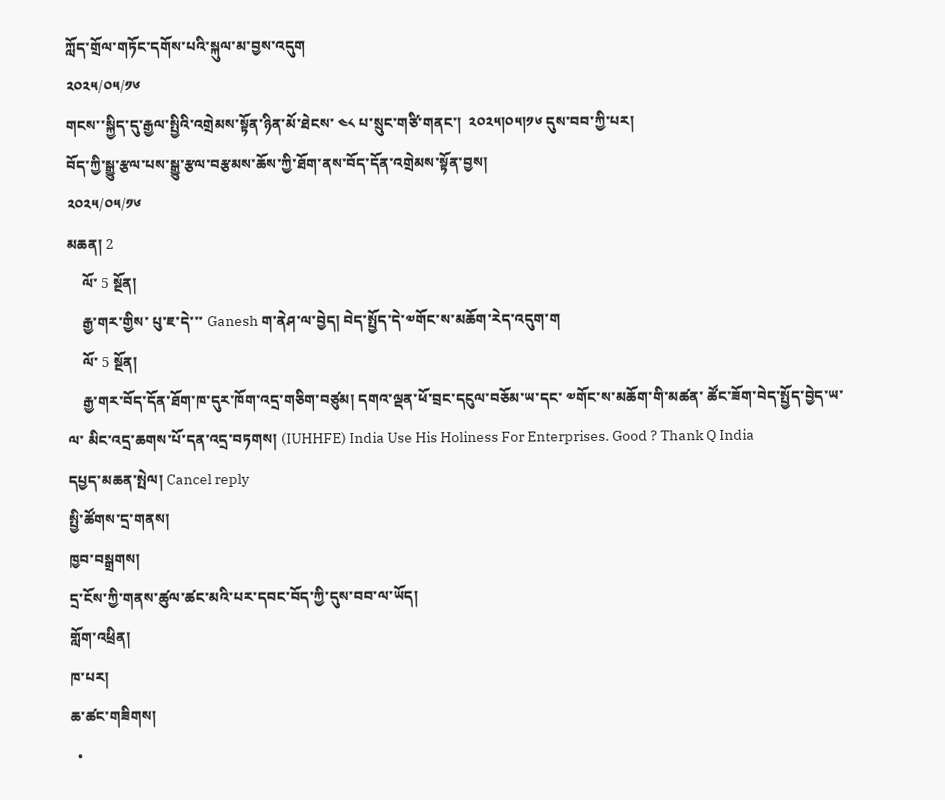ཀློད་གྲོལ་གཏོང་དགོས་པའི་སྐུལ་མ་བྱས་འདུག
༢༠༢༥/༠༥/༡༦
གངས་་སྐྱིད་དུ་རྒྱལ་སྤྱིའི་འགྲེམས་སྟོན་ཉིན་མོ་ཐེངས་ ༤༨ པ་སྲུང་གཙི་གནང་།  ༢༠༢༥།༠༥།༡༦ དུས་བབ་ཀྱི་པར།
བོད་ཀྱི་སྒྱུ་རྩལ་པས་སྒྱུ་རྩལ་བརྩམས་ཆོས་ཀྱི་ཐོག་ནས་བོད་དོན་འགྲེམས་སྟོན་བྱས།
༢༠༢༥/༠༥/༡༦
མཆན། 2
    ལོ་ 5 སྔོན།
    རྒྱ་གར་གྱིས་ པུ་ཇ་དེ་་་ Ganesh ག་ནེཤ་ལ་བྱེད། བེད་སྤྱོད་དེ་༧གོང་ས་མཆོག་རེད་འདུག་ག
    ལོ་ 5 སྔོན།
    རྒྱ་གར་བོད་དོན་ཐོག་ཁ་དུར་ཁོག་འདྲ་གཅིག་བཙུམ། དགའ་ལྡན་ཕོ་བྲང་དངུལ་བཅོམ་ཡ་དང་ ༧གོང་ས་མཆོག་གི་མཚན་ ཚོང་ཟོག་བེད་སྤྱོད་བྱེད་ཡ་ལ་ མིང་འདྲ་ཆགས་པོ་དན་འདྲ་བཏགས། (IUHHFE) India Use His Holiness For Enterprises. Good ? Thank Q India
དཔྱད་མཆན་སྤེལ། Cancel reply
སྤྱི་ཚོགས་དྲ་གནས།
ཁྱབ་བསྒྲགས།
དྲ་ངོས་ཀྱི་གནས་ཚུལ་ཚང་མའི་པར་དབང་བོད་ཀྱི་དུས་བབ་ལ་ཡོད།
གློག་འཕྲིན།
ཁ་པར།
ཆ་ཚང་གཟིགས།
  •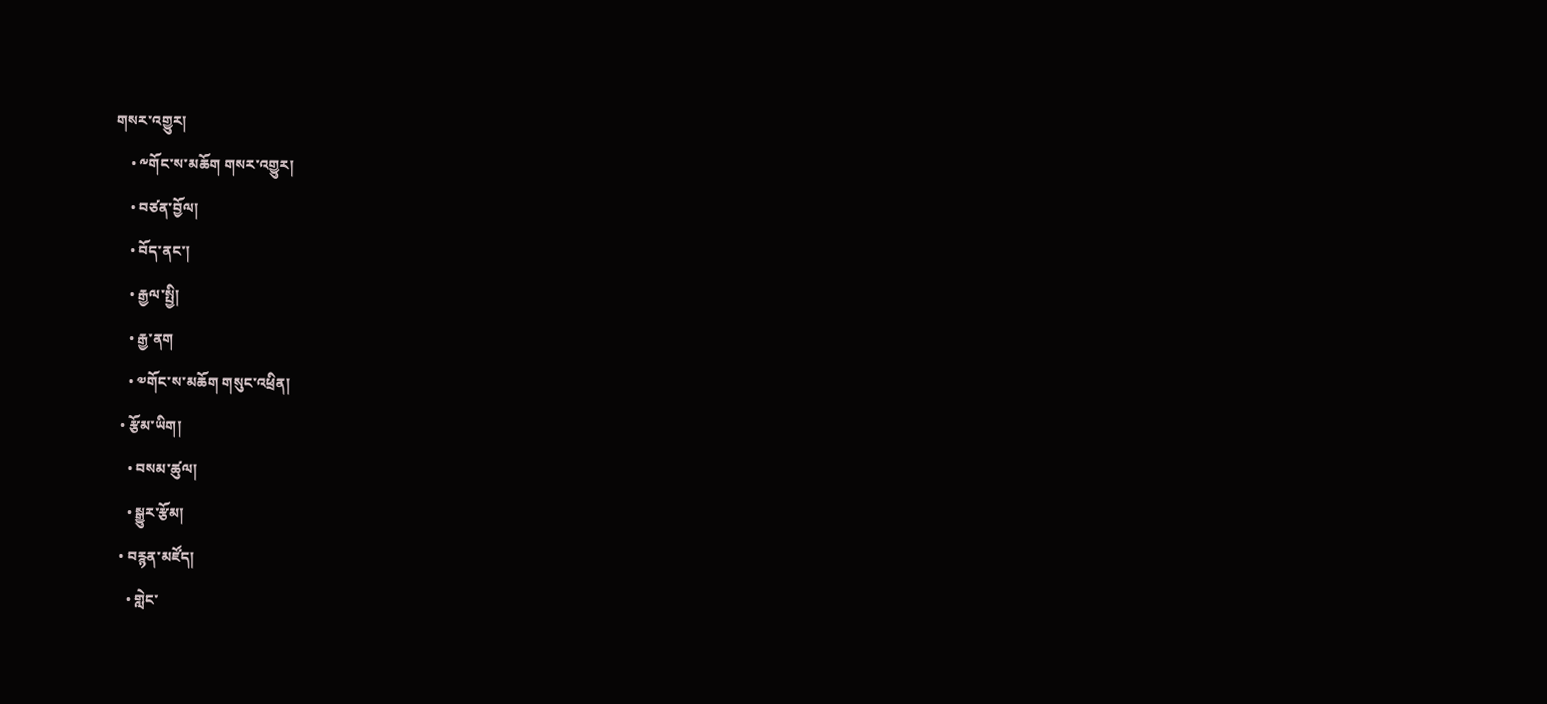གསར་འགྱུར།
    • ༸གོང་ས་མཆོག གསར་འགྱུར།
    • བཙན་བྱོལ།
    • བོད་ནང་།
    • རྒྱལ་སྤྱི།
    • རྒྱ་ནག
    • ༧གོང་ས་མཆོག གསུང་འཕྲིན།
  • རྩོམ་ཡིག།
    • བསམ་ཚུལ།
    • སྒྱུར་རྩོམ།
  • བརྙན་མཛོད།
    • གླེང་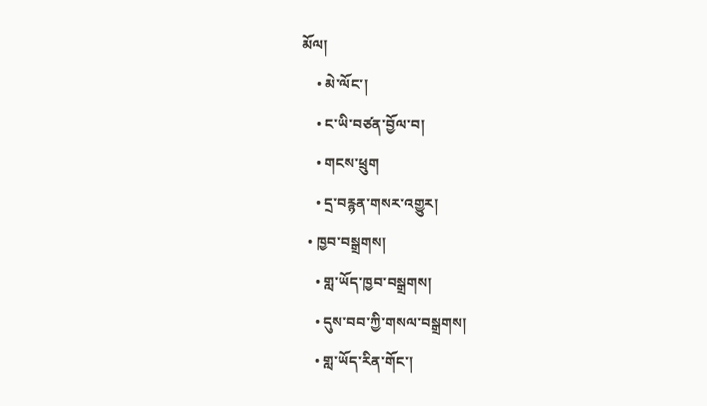མོལ།
    • མེ་ལོང་།
    • ང་ཡི་བཙན་བྱོལ་བ།
    • གངས་ཕྲུག
    • དྲ་བརྙན་གསར་འགྱུར།
  • ཁྱབ་བསྒྲགས།
    • གླ་ཡོད་ཁྱབ་བསྒྲགས།
    • དུས་བབ་ཀྱི་གསལ་བསྒྲགས།
    • གླ་ཡོད་རིན་གོང་།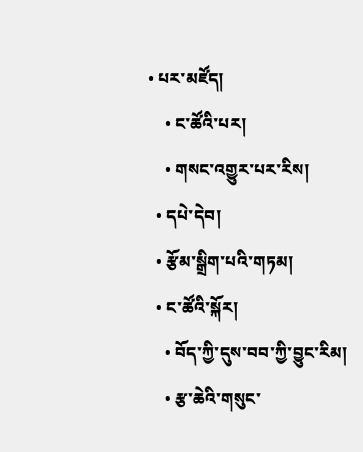• པར་མཛོད།
    • ང་ཚོའི་པར།
    • གསང་འགྱུར་པར་རིས།
  • དཔེ་དེབ།
  • རྩོམ་སྒྲིག་པའི་གཏམ།
  • ང་ཚོའི་སྐོར།
    • བོད་ཀྱི་དུས་བབ་ཀྱི་བྱུང་རིམ།
    • རྩ་ཆེའི་གསུང་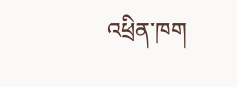འཕྲིན་ཁག